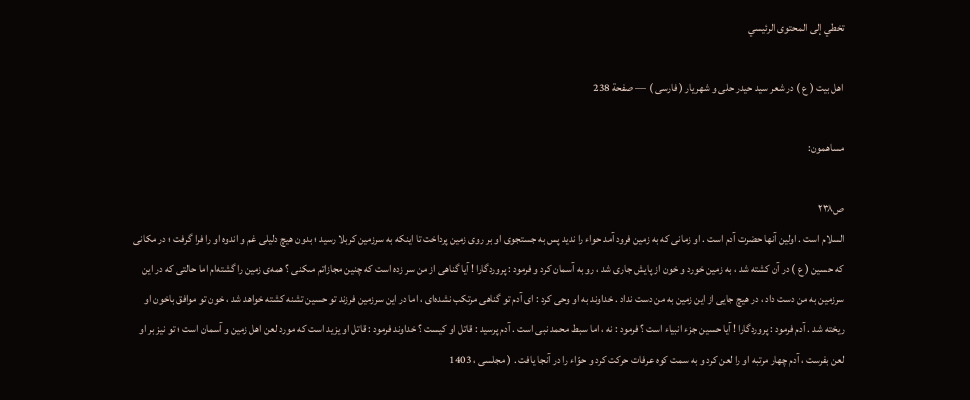تخطي إلى المحتوى الرئيسي

اهل بيت ( ع ) در شعر سيد حيدر حلى و شهريار ( فارسى ) — صفحة 238

مساهمون:

ص٢٣٨
السلام است . اولين آنها حضرت آدم است . او زمانى كه به زمين فرود آمد حواء را نديد پس به جستجوى او بر روى زمين پرداخت تا اينكه به سرزمين كربلا رسيد ؛ بدون هيچ دليلى غم و اندوه او را فرا گرفت ؛ در مكانى كه حسين ( ع ) در آن كشته شد ، به زمين خورد و خون از پايش جارى شد ، رو به آسمان كرد و فرمود : پروردگارا ! آيا گناهى از من سر زده است كه چنين مجازاتم مىكنى ؟ همه‌ى زمين را گشته‌ام اما حالتى كه در اين سرزمين به من دست داد ، در هيچ جايى از اين زمين به من دست نداد . خداوند به او وحى كرد : اى آدم تو گناهى مرتكب نشده‌اى ، اما در اين سرزمين فرزند تو حسين تشنه كشته خواهد شد ، خون تو موافق باخون او ريخته شد . آدم فرمود : پروردگارا ! آيا حسين جزء انبياء است ؟ فرمود : نه ، اما سبط محمد نبى است . آدم پرسيد : قاتل او كيست ؟ خداوند فرمود : قاتل او يزيد است كه مورد لعن اهل زمين و آسمان است ؛ تو نيز بر او لعن بفرست ، آدم چهار مرتبه او را لعن كرد و به سمت كوه عرفات حركت كرد و حوّاء را در آنجا يافت . ( مجلسى ، 1403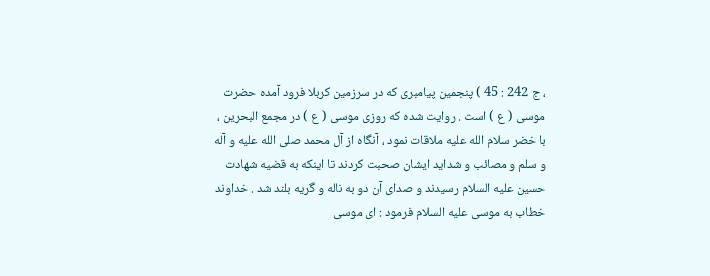، ج 242 : 45 ) پنجمين پيامبرى كه در سرزمين كربلا فرود آمده حضرت موسى ( ع ) است . روايت شده كه روزى موسى ( ع ) در مجمع البحرين ، با خضر سلام الله عليه ملاقات نمود ، آنگاه از آل محمد صلى الله عليه و آله و سلم و مصائب و شدايد ايشان صحبت كردند تا اينكه به قضيه شهادت حسين عليه السلام رسيدند و صداى آن دو به ناله و گريه بلند شد . خداوند خطاب به موسى عليه السلام فرمود : اى موسى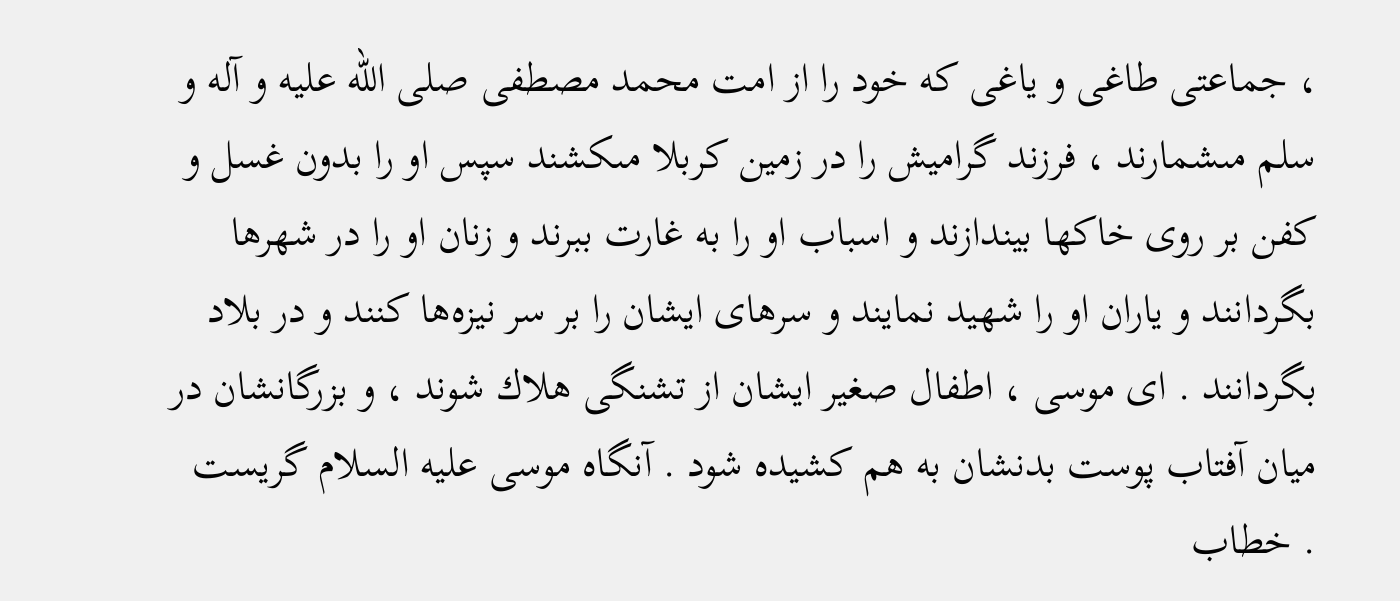، جماعتى طاغى و ياغى كه خود را از امت محمد مصطفى صلى الله عليه و آله و سلم مىشمارند ، فرزند گراميش را در زمين كربلا مىكشند سپس او را بدون غسل و كفن بر روى خاكها بيندازند و اسباب او را به غارت ببرند و زنان او را در شهرها بگردانند و ياران او را شهيد نمايند و سرهاى ايشان را بر سر نيزه‌ها كنند و در بلاد بگردانند . اى موسى ، اطفال صغير ايشان از تشنگى هلاك شوند ، و بزرگانشان در ميان آفتاب پوست بدنشان به هم كشيده شود . آنگاه موسى عليه السلام گريست . خطاب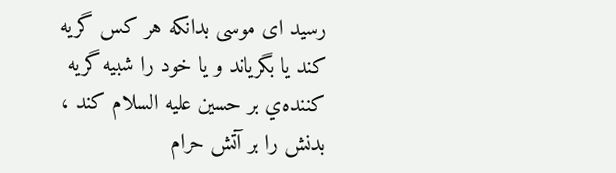رسيد اى موسى بدانكه هر كس گريه كند يا بگرياند و يا خود را شبيه گريه كننده‌ي بر حسين عليه السلام كند ، بدنش را بر آتش حرام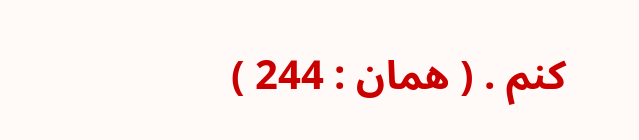كنم . ( همان : 244 )